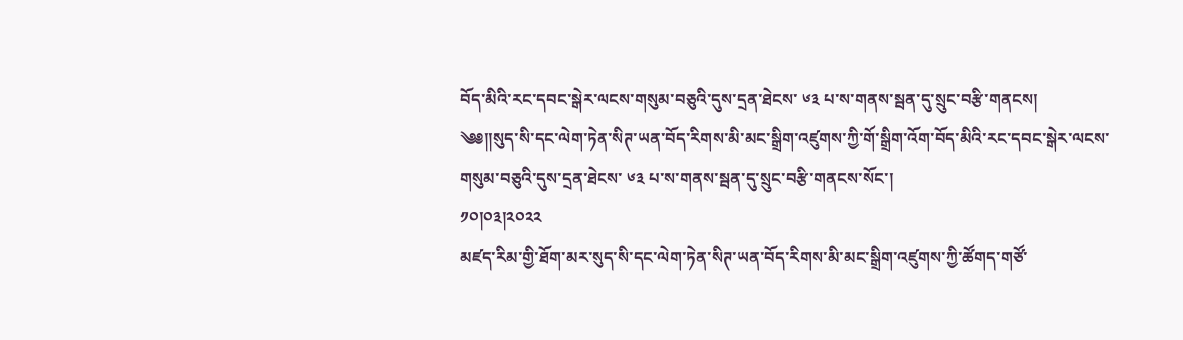བོད་མིའི་རང་དབང་སྒེར་ལངས་གསུམ་བཅུའི་དུས་དྲན་ཐེངས་ ༦༣ པ་ས་གནས་སྦན་དུ་སྲུང་བརྩི་གནངས།
༄༅།།སུད་སི་དང་ལེག་ཏེན་སིཊ་ཡན་བོད་རིགས་མི་མང་སྒྲིག་འཛུགས་ཀྱི་གོ་སྒྲིག་འོག་བོད་མིའི་རང་དབང་སྒེར་ལངས་གསུམ་བཅུའི་དུས་དྲན་ཐེངས་ ༦༣ པ་ས་གནས་སྦན་དུ་སྲུང་བརྩི་གནངས་སོང་།
༡༠།༠༣།༢༠༢༢
མཛད་རིམ་གྱི་ཐོག་མར་སུད་སི་དང་ལེག་ཏེན་སིཊ་ཡན་བོད་རིགས་མི་མང་སྒྲིག་འཛུགས་ཀྱི་ཚོགད་གཙོ་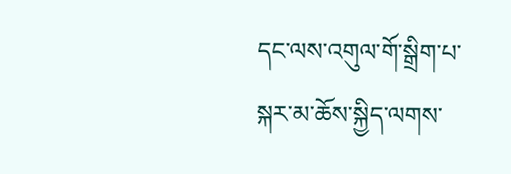དང་ལས་འགུལ་གོ་སྒྲིག་པ་སྐར་མ་ཆོས་སྐྱིད་ལགས་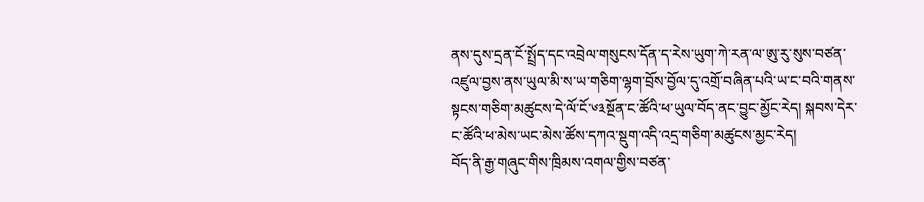ནས་དུས་དྲན་ངོ་སྤྲོད་དང་འབྲེལ་གསུངས་དོན་ད་རེས་ཡུག་ཀེ་རན་ལ་ཨུ་རུ་སུས་བཙན་འཛུལ་བྱས་ནས་ཡུལ་མི་ས་ཡ་གཅིག་ལྷག་བྲོས་བྱོལ་དུ་འགྲོ་བཞིན་པའི་ཡ་ང་བའི་གནས་སྟངས་གཅིག་མཚུངས་དེ་ལོ་ངོ་༦༣སྔོན་ང་ཚོའི་ཕ་ཡུལ་བོད་ནང་བྱུང་མྱོང་རེད། སྐབས་དེར་ང་ཚོའི་ཕ་མེས་ཡང་མེས་ཚོས་དཀའ་སྡུག་འདི་འདྲ་གཅིག་མཚུངས་མྱང་རེད།
བོད་ནི་རྒྱ་གཞུང་གིས་ཁྲིམས་འགལ་གྱིས་བཙན་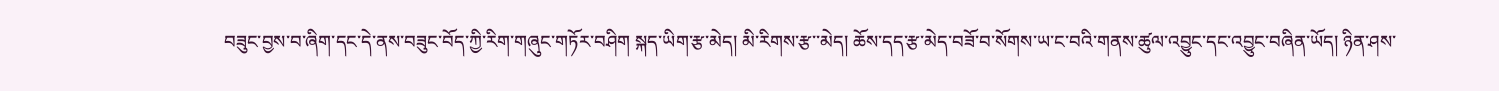བཟུང་བྱས་བ་ཞིག་དང་དེ་ནས་བཟུང་བོད་ཀྱི་རིག་གཞུང་གཏོར་བཤིག སྐད་ཡིག་རྩ་མེད། མི་རིགས་རྩ་་མེད། ཆོས་དད་རྩ་མེད་བཟོ་བ་སོགས་ཡ་ང་བའི་གནས་ཚུལ་འབྱུང་དང་འབྱུང་བཞིན་ཡོད། ཉིན་ཤས་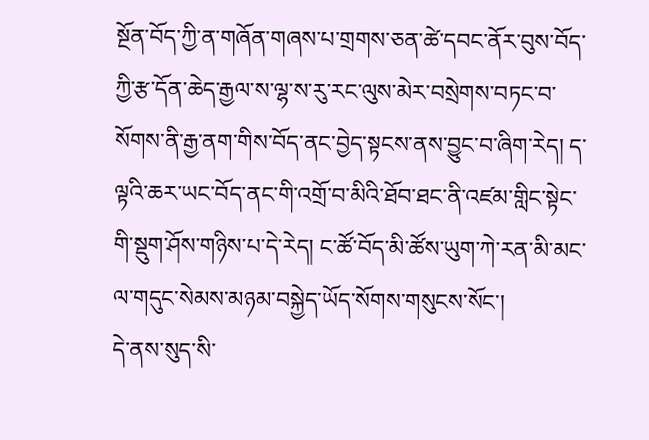སྔོན་བོད་ཀྱི་ན་གཞོན་གཞས་པ་གྲགས་ཅན་ཚེ་དབང་ནོར་བུས་བོད་ཀྱི་རྩ་དོན་ཆེད་རྒྱལ་ས་ལྷ་ས་རུ་རང་ལུས་མེར་བསྲེགས་བཏང་བ་སོགས་ནི་རྒྱ་ནག་གིས་བོད་ནང་བྱེད་སྟངས་ནས་བྱུང་བ་ཞིག་རེད། ད་ལྟའི་ཆར་ཡང་བོད་ནང་གི་འགྲོ་བ་མིའི་ཐོབ་ཐང་ནི་འཛམ་གླིང་སྟེང་གི་སྡུག་ཤོས་གཉིས་པ་དེ་རེད། ང་ཚོ་བོད་མི་ཚོས་ཡུག་ཀེ་རན་མི་མང་ལ་གདུང་སེམས་མཉམ་བསྐྱེད་ཡོད་སོགས་གསུངས་སོང་།
དེ་ནས་སུད་སི་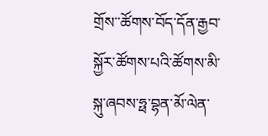གྲོས་་ཚོགས་བོད་དོན་རྒྱབ་སྐྱོར་ཚོགས་པའི་ཚོགས་མི་སྐུ་ཞབས་ཧྥ་བྷན་མོ་ལེན་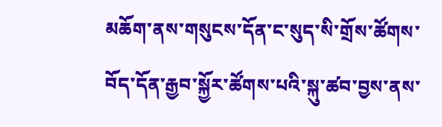མཆོག་ནས་གསུངས་དོན་ང་སུད་སི་གྲོས་ཚོགས་བོད་དོན་རྒྱབ་སྐྱོར་ཚོགས་པའི་སྐུ་ཚབ་བྱས་ནས་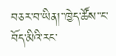བཅར་བ་ཡིན།་་ཁྱེད་ཚོས་་ང་བོད་མིའི་རང་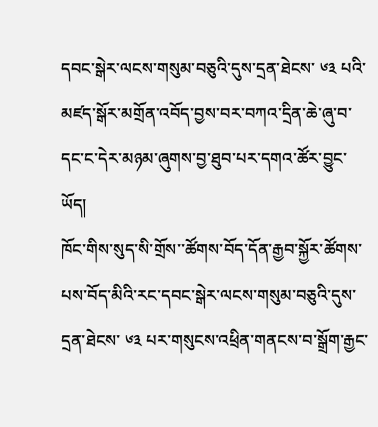དབང་སྒེར་ལངས་གསུམ་བཅུའི་དུས་དྲན་ཐེངས་ ༦༣ པའི་མཛད་སྒོར་མགྲོན་འབོད་བྱས་བར་བཀའ་དྲིན་ཆེ་ཞུ་བ་དང་ང་དེར་མཉམ་ཞུགས་བྱ་ཐུབ་པར་དགའ་ཚོར་བྱུང་ཡོད།
ཁོང་གིས་སུད་སི་གྲོས་་ཚོགས་བོད་དོན་རྒྱབ་སྐྱོར་ཚོགས་པས་བོད་མིའི་རང་དབང་སྒེར་ལངས་གསུམ་བཅུའི་དུས་དྲན་ཐེངས་ ༦༣ པར་གསུངས་འཕྲིན་གནངས་བ་སྒྲོག་རྒྱང་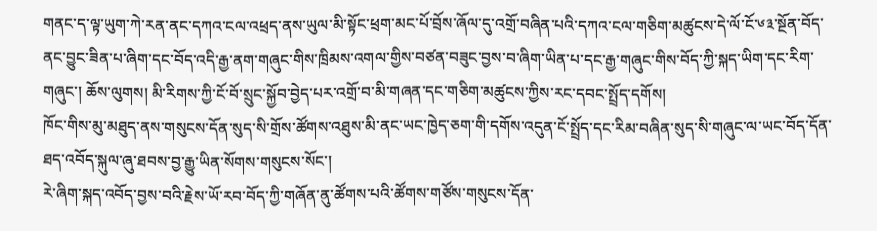གནང་ད་ལྟ་ཡུག་ཀེ་རན་ནང་དཀའ་ངལ་འཕྲད་ནས་ཡུལ་མི་སྟོང་ཕྲག་མང་པོ་བྲོས་ཞོལ་དུ་འགྲོ་བཞིན་པའི་དཀའ་ངལ་གཅིག་མཚུངས་དེ་ལོ་ངོ་༦༣་སྔོན་བོད་ནང་བྱུང་ཟིན་པ་ཞིག་དང་བོད་འདི་རྒྱ་ནག་གཞུང་གིས་ཁྲིམས་འགལ་གྱིས་བཙན་བཟུང་བྱས་བ་ཞིག་ཡིན་པ་དང་རྒྱ་གཞུང་གིས་བོད་ཀྱི་སྐད་ཡིག་དང་རིག་གཞུང་། ཆོས་ལུགས། མི་རིགས་ཀྱི་ངོ་བོ་སྲུང་སྐྱོབ་བྱེད་པར་འགྲོ་བ་མི་གཞན་དང་གཅིག་མཚུངས་ཀྱིས་རང་དབང་སྤྲོད་དགོས།
ཁོང་གིས་མུ་མཐུད་ནས་གསུངས་དོན་སུད་སི་གྲོས་ཚོགས་འཐུས་མི་ནང་ཡང་ཁྱེད་ཅག་གི་དགོས་འདུན་ངོ་སྤྲོད་དང་རིམ་བཞིན་སུད་སི་གཞུང་ལ་ཡང་བོད་དོན་ཐད་འབོད་སྐུལ་ཞུ་ཐབས་བྱ་རྒྱུ་ཡིན་སོགས་གསུངས་སོང་།
རེ་ཞིག་སྐད་འབོད་བྱས་བའི་རྗེས་ཡོ་རབ་བོད་ཀྱི་གཞོན་ནུ་ཚོགས་པའི་ཚོགས་གཙོས་གསུངས་དོན་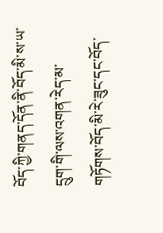བོད་ཀྱི་གནད་དོན་ནི་བོད་མི་ས་ཡ་དྲུག་གི་ལས་འགན་རེད་མ་གཏོགས་བོད་མི་རེ་ཟུང་དང་བོད་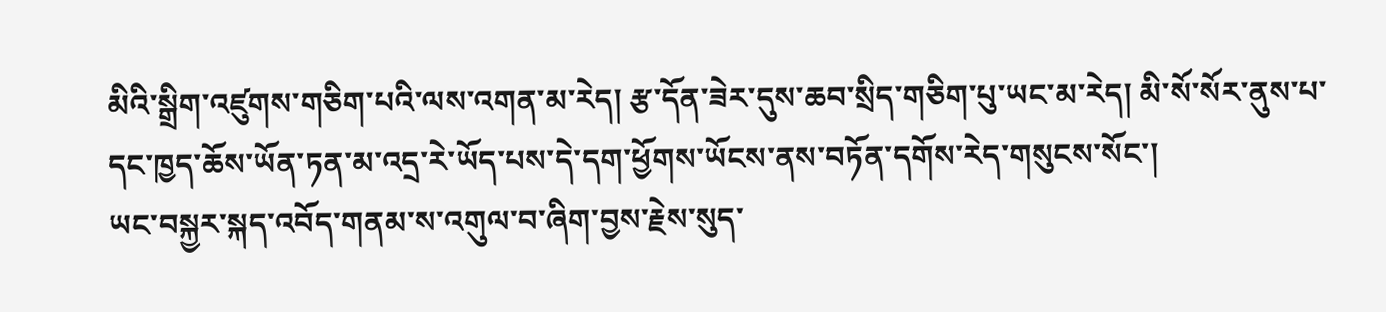མིའི་སྒྲིག་འཛུགས་གཅིག་པའི་ལས་འགན་མ་རེད། རྩ་དོན་ཟེར་དུས་ཆབ་སྲིད་གཅིག་པུ་ཡང་མ་རེད། མི་སོ་སོར་ནུས་པ་དང་ཁྱད་ཆོས་ཡོན་ཏན་མ་འདྲ་རེ་ཡོད་པས་དེ་དག་ཕྱོགས་ཡོངས་ནས་བཏོན་དགོས་རེད་གསུངས་སོང་།
ཡང་བསྐྱར་སྐད་འབོད་གནམ་ས་འགུལ་བ་ཞིག་བྱས་རྗེས་སུད་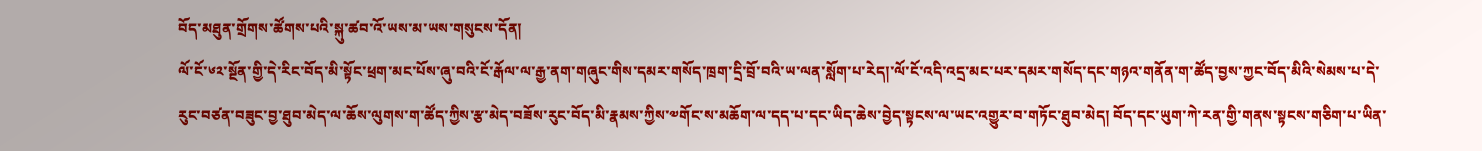བོད་མཐུན་གྲོགས་ཚོགས་པའི་སྐུ་ཚབ་འོ་ཡས་མ་ཡས་གསུངས་དོན།
ལོ་ངོ་༦༢་སྔོན་གྱི་དེ་རིང་བོད་མི་སྟོང་ཕྲག་མང་པོས་ཞུ་བའི་ངོ་རྒོལ་ལ་རྒྱ་ནག་གཞུང་གིས་དམར་གསོད་ཁྲག་དྲི་བྲོ་བའི་ཡ་ལན་སློག་པ་རེད།་ལོ་ངོ་འདི་འདྲ་མང་པར་དམར་གསོད་དང་གཉའ་གནོན་ག་ཚོད་བྱས་ཀྱང་བོད་མིའི་སེམས་པ་དེ་རུང་བཙན་བཟུང་བྱ་ཐུབ་མེད་ལ་ཆོས་ལུགས་ག་ཚོད་ཀྱིས་རྩ་མེད་བཟོས་རུང་བོད་མི་རྣམས་ཀྱིས་༧གོང་ས་མཆོག་ལ་དད་པ་དང་ཡིད་ཆེས་བྱེད་སྟངས་ལ་ཡང་འགྱུར་བ་གཏོང་ཐུབ་མེད། བོད་དང་ཡུག་ཀེ་རན་གྱི་གནས་སྟངས་གཅིག་པ་ཡིན་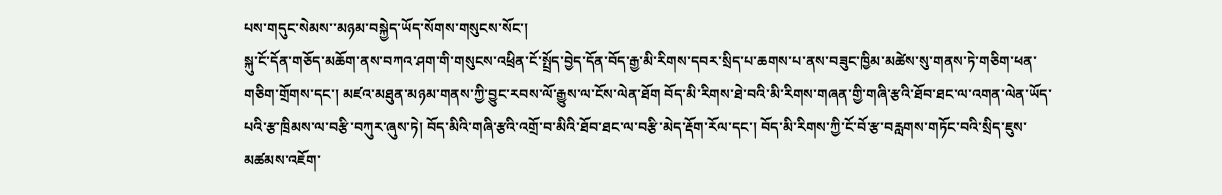པས་གདུང་སེམས་་མཉམ་བསྐྱེད་ཡོད་སོགས་གསུངས་སོང་།
སྐུ་ངོ་དོན་གཅོད་མཆོག་ནས་བཀའ་ཤག་གི་གསུངས་འཕྲིན་ངོ་སྤྲོད་བྱེད་དོན་བོད་རྒྱ་མི་རིགས་དབར་སྲིད་པ་ཆགས་པ་ནས་བཟུང་ཁྱིམ་མཚེས་སུ་གནས་ཏེ་གཅིག་ཕན་གཅིག་གྲོགས་དང་། མཛའ་མཐུན་མཉམ་གནས་ཀྱི་བྱུང་རབས་ལོ་རྒྱུས་ལ་ངོས་ལེན་ཐོག བོད་མི་རིགས་ཐེ་བའི་མི་རིགས་གཞན་གྱི་གཞི་རྩའི་ཐོབ་ཐང་ལ་འགན་ལེན་ཡོད་པའི་རྩ་ཁྲིམས་ལ་བརྩི་བཀུར་ཞུས་ཏེ། བོད་མིའི་གཞི་རྩའི་འགྲོ་བ་མིའི་ཐོབ་ཐང་ལ་བརྩི་མེད་རྡོག་རོལ་དང་། བོད་མི་རིགས་ཀྱི་ངོ་བོ་རྩ་བརླགས་གཏོང་བའི་སྲིད་ཇུས་མཚམས་འཇོག་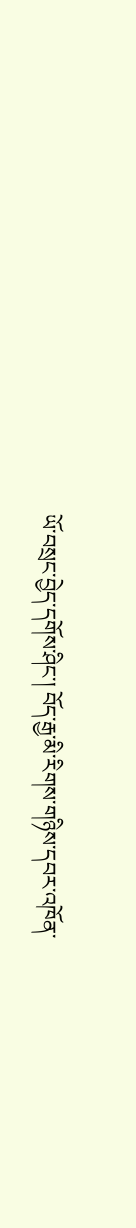ཡོ་བསྲང་བྱེད་དགོས་ཤིང་། བོད་རྒྱ་མི་རིགས་གཉིས་དབར་འཁོན་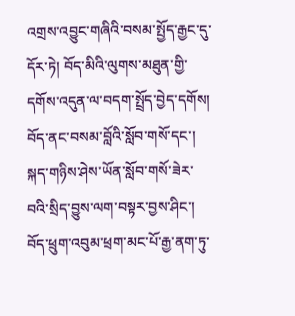འགྲས་འབྱུང་གཞིའི་བསམ་སྤྱོད་རྒྱང་དུ་དོར་ཏེ། བོད་མིའི་ལུགས་མཐུན་གྱི་དགོས་འདུན་ལ་བདག་སྤྲོད་བྱེད་དགོས།
བོད་ནང་བསམ་བློའི་སློབ་གསོ་དང་། སྐད་གཉིས་ཤེས་ཡོན་སློབ་གསོ་ཟེར་བའི་སྲིད་བྱུས་ལག་བསྟར་བྱས་ཤིང་། བོད་ཕྲུག་འབུམ་ཕྲག་མང་པོ་རྒྱ་ནག་ཏུ་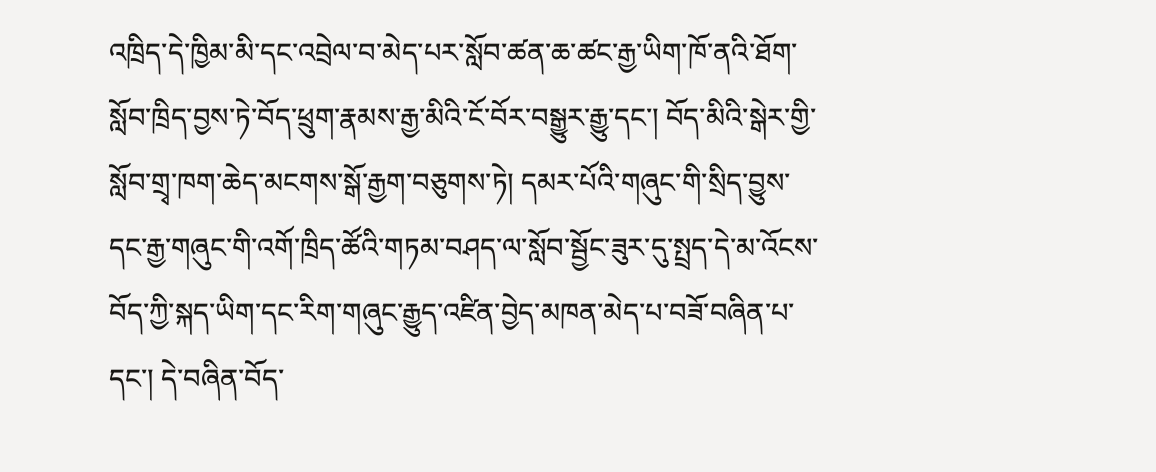འཁྲིད་དེ་ཁྱིམ་མི་དང་འབྲེལ་བ་མེད་པར་སློབ་ཚན་ཆ་ཚང་རྒྱ་ཡིག་ཁོ་ནའི་ཐོག་སློབ་ཁྲིད་བྱས་ཏེ་བོད་ཕྲུག་རྣམས་རྒྱ་མིའི་ངོ་བོར་བསྒྱུར་རྒྱུ་དང་། བོད་མིའི་སྒེར་གྱི་སློབ་གྲྭ་ཁག་ཆེད་མངགས་སྒོ་རྒྱག་བཅུགས་ཏེ། དམར་པོའི་གཞུང་གི་སྲིད་བྱུས་དང་རྒྱ་གཞུང་གི་འགོ་ཁྲིད་ཚོའི་གཏམ་བཤད་ལ་སློབ་སྦྱོང་ཟུར་དུ་སྤྲད་དེ་མ་འོངས་བོད་ཀྱི་སྐད་ཡིག་དང་རིག་གཞུང་རྒྱུད་འཛིན་བྱེད་མཁན་མེད་པ་བཟོ་བཞིན་པ་དང་། དེ་བཞིན་བོད་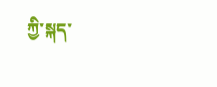ཀྱི་སྐད་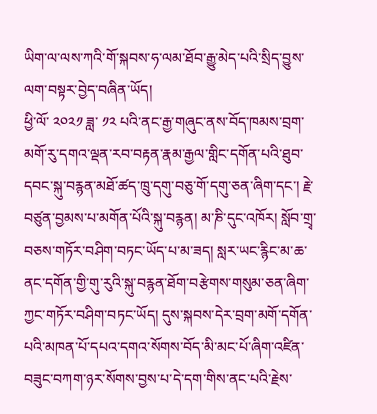ཡིག་ལ་ལས་ཀའི་གོ་སྐབས་ཧ་ལམ་ཐོབ་རྒྱུ་མེད་པའི་སྲིད་བྱུས་ལག་བསྟར་བྱེད་བཞིན་ཡོད།
ཕྱི་ལོ་ ༢༠༢༡ ཟླ་ ༡༢ པའི་ནང་རྒྱ་གཞུང་ནས་བོད་ཁམས་བྲག་མགོ་རུ་དགའ་ལྡན་རབ་བརྟན་རྣམ་རྒྱལ་གླིང་དགོན་པའི་ཐུབ་དབང་སྐུ་བརྙན་མཐོ་ཚད་ཁྲུ་དགུ་བཅུ་གོ་དགུ་ཅན་ཞིག་དང་། རྗེ་བཙུན་བྱམས་པ་མགོན་པོའི་སྐུ་བརྙན། མ་ཎི་དུང་འཁོར། སློབ་གྲྭ་བཅས་གཏོར་བཤིག་བཏང་ཡོད་པ་མ་ཟད། སླར་ཡང་རྙིང་མ་ཆ་ནང་དགོན་གྱི་གུ་རུའི་སྐུ་བརྙན་ཐོག་བརྩེགས་གསུམ་ཅན་ཞིག་ཀྱང་གཏོར་བཤིག་བཏང་ཡོད། དུས་སྐབས་དེར་བྲག་མགོ་དགོན་པའི་མཁན་པོ་དཔའ་དགའ་སོགས་བོད་མི་མང་པོ་ཞིག་འཛིན་བཟུང་བཀག་ཉར་སོགས་བྱས་པ་དེ་དག་གིས་ནང་པའི་རྗེས་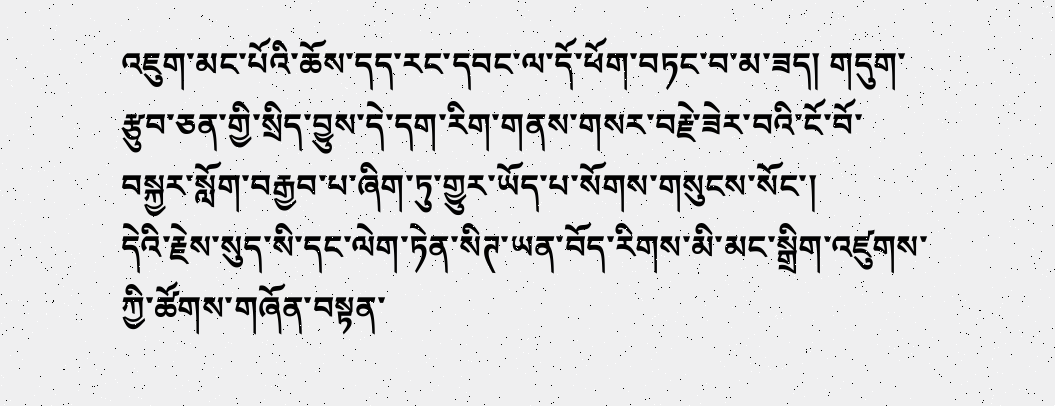འཇུག་མང་པོའི་ཆོས་དད་རང་དབང་ལ་དོ་ཕོག་བཏང་བ་མ་ཟད། གདུག་རྩུབ་ཅན་གྱི་སྲིད་བྱུས་དེ་དག་རིག་གནས་གསར་བརྗེ་ཟེར་བའི་ངོ་བོ་བསྐྱར་སློག་བརྒྱབ་པ་ཞིག་ཏུ་གྱུར་ཡོད་པ་སོགས་གསུངས་སོང་།
དེའི་རྗེས་སུད་སི་དང་ལེག་ཏེན་སིཊ་ཡན་བོད་རིགས་མི་མང་སྒྲིག་འཛུགས་ཀྱི་ཚོགས་གཞོན་བསྟན་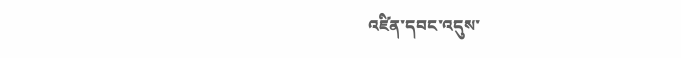འཛིན་དབང་འདུས་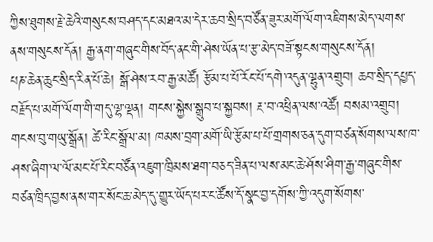ཀྱིས་ཐུགས་རྗེ་ཆེའི་གསུངས་བཤད་དང་མཐའ་མ་དེར་ཆབ་སྲིད་བཙོན་ཟུར་མགོ་ལོག་འཇིགས་མེད་ལགས་ནས་གསུངས་དོན། རྒྱ་ནག་གཞུང་གིས་བོད་ནང་གི་ཤེས་ཡོན་པ་རྩ་མེད་བཟོ་སྟངས་གསུངས་དོན།
པཎ་ཆེན་ཆུང་སྲིད་རིན་པོ་ཆེ། སྒོ་ཤེས་རབ་རྒྱ་མཚོ། རྩོམ་པ་པོ་རོང་པོ་དགེ་འདུན་ལྷུན་འགྲུབ། ཆབ་སྲིད་དཔྱད་བརྗོད་པ་མགོ་ལོག་གི་གདུ་ལྷ་ལྡན། གངས་སྐྱེས་སྒྲུབ་པ་སྐྱབས། རྔ་བ་འཕྲིན་ལས་འཚོ། བསམ་འགྲུབ། གངས་བུ་གཡུ་སྒྲོན། ཚེ་རིང་སྒྲོལ་མ། ཁམས་བྲག་མགོ་ཡི་རྩོམ་པ་པོ་གྲགས་ཅན་དུག་བཙན་སོགས་ལས་ཁ་ཤས་ཞིག་ལ་ལོ་མང་པོ་རིང་བཙོན་འཇུག་ཁྲིམས་ཐག་བཅད་ཟིན་པ་ལས་མང་ཆེ་ཤོས་ཤིག་རྒྱ་གཞུང་གིས་བཙན་ཁྲིད་བྱས་ནས་གར་སོང་ཆ་མེད་དུ་གྱུར་ཡོད་པར་ང་ཚོས་དོ་སྣང་བྱ་དགོས་ཀྱི་འདུག་སོགས་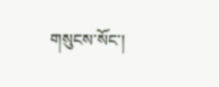གསུངས་སོང་།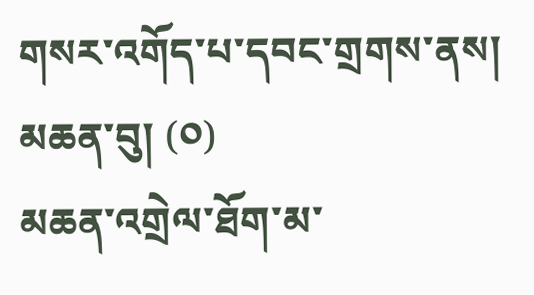གསར་འགོད་པ་དབང་གྲགས་ནས།
མཆན་བུ། (༠)
མཆན་འགྲེལ་ཐོག་མ་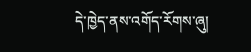དེ་ཁྱེད་ནས་འགོད་རོགས་ཞུ།